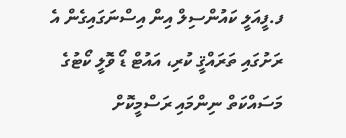ފ.ފީއަލީ ކައުންސިލް އިން އިސްނަގައިގެން އެ ރަށުގައި ތަރައްޤީ ކުރި، އައުޓް ޑޯ ވޮލީ ކޯޓުގެ މަސައްކަތް ނިންމައި ރަސްމީކޮށް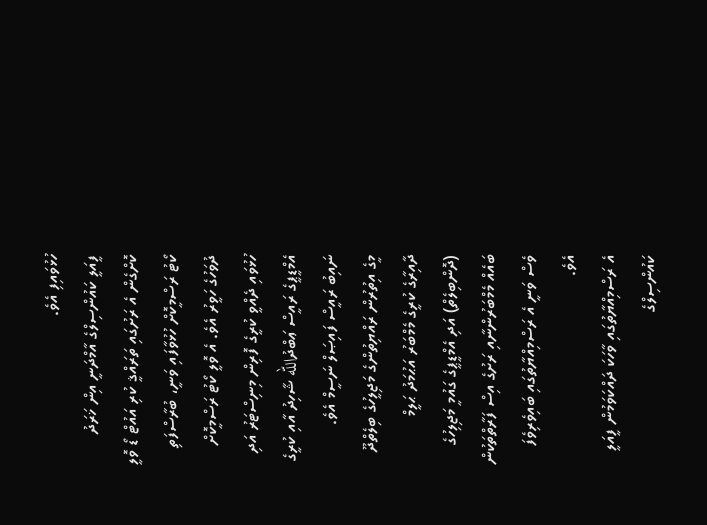ހުޅުވައިފި އެވެ.
ފީއަލީ ކައުންސިލްގެ އާމްދަނީ އިން ޚަރަދު ކޮށްގެން އެ ރަށުގައި ތަރައްޤީ ކުރި އައުޓް ޑޯ ވޮލީ ކޯޓު ރަސްމީކޮށް ހުޅުވާފައި ވަނީ، ބުރާސްފަތި ދުވަހުގެ ހަވީރު އެވެ. އެ ވޮލީ ކޯޓު ރަސްމީކޮށް ހުޅުވައި ދެއްވީ ކުރީގެ ފޮރިން މިނިސްޓަރު އަދި އެމްޑީޕީގެ ރައީސް ޢަބްދުالله ޝާހިދު އާއި ކުރީގެ ނައިބު ރައީސް ފައިޞަލް ނަސީމް އެވެ.
މީގެ އިތުރުން ރައްޔިތުންގެ މަޖިލީހުގެ ބިލެތްދޫ ދާއިރާގެ ކުރީގެ މެމްބަރު އަޙުމަދު ޙަލީމް (ދޮންބިލެތް) އަދި އެމްޑީޕީގެ ގައުމީ މަޖިލިހުގެ ބައެއް މެމްބަރުންނާއި ރަށުގެ އިސް ފަރާތްތަކުން ވެސް ވަނީ އެ ރަސްމިއްޔާތުގައި ބައިވެރިވެފަ އެވެ.
އެ ރަސްމިއްޔާތުގައި ވާހަކަ ދައްކަވަމުން ފީއަލީ ކައުންސިލްގެ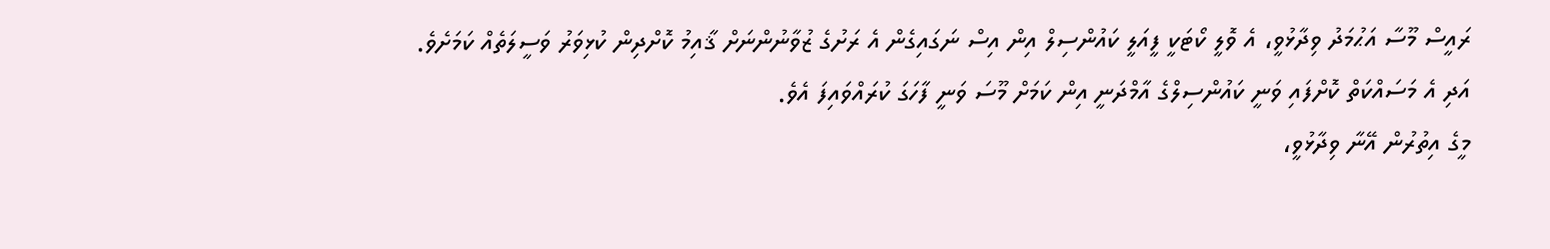ރައީސް މޫސާ އަޙުމަދު ވިދާޅުވީ، އެ ވޮލީ ކޯޓަކީ ފީއަލީ ކައުންސިލް އިން އިސް ނަގައިގެން އެ ރަށުގެ ޒުވާނުންނަށް ޤާއިމު ކޮށްދިން ކުޅިވަރު ވަސީލަތެއް ކަމަށެވެ. އަދި އެ މަސައްކަތް ކޮށްފައި ވަނީ ކައުންސިލްގެ އާމްދަނީ އިން ކަމަށް މޫސަ ވަނީ ފާހަގަ ކުރައްވައިފަ އެވެ.
މީގެ އިތުރުން އޭނާ ވިދާޅުވީ،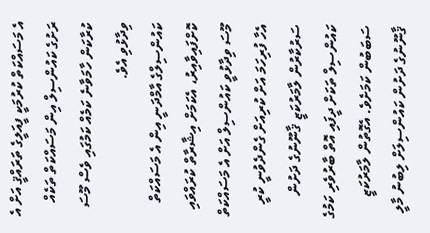އެ މަސައްކަތް ކުރުމަކީ ފީއަލީގެ ތަރައްޤީ އަށް އެ ރަށުގެ ކައުންސިލް އިން މަސައްކަތް ތަކެއް ކުރާކަން ހާމަވާނެ ކަމެއް ކަމުގައި ވެސް މޫސަ ވިދާޅުވި އެވެ.
ކައުންސިލްގެ އާމްދަނީ އިން އެ މަސައްކަތް ކޮށްފައިވާއިރު، އެކަމަށް އިޝާރާތް ކުރައްވައި މޫސަ ވިދާޅުވީ ކައުންސިލް އަށް އެ މަސައްކަތް އެހާ ފުރިހަމަ އަށް ކުރިއަށް ގެންދެވުނީ ކުރީ ސަރުކާރުން ލާމަރުކަޒީ ޤާނޫނުގެ ދަށުން ކައުންސިލް ތަކަށް ދީފައި އޮތް ބާރުވެރި ކަމުގެ ސަބަބުން ކަމަށެވެ. އެގޮތުން ލާމަރުކަޒީ ޤާނޫނުގެ ދަށުން ކައުންސިލަށް ލިބުނު މާލީ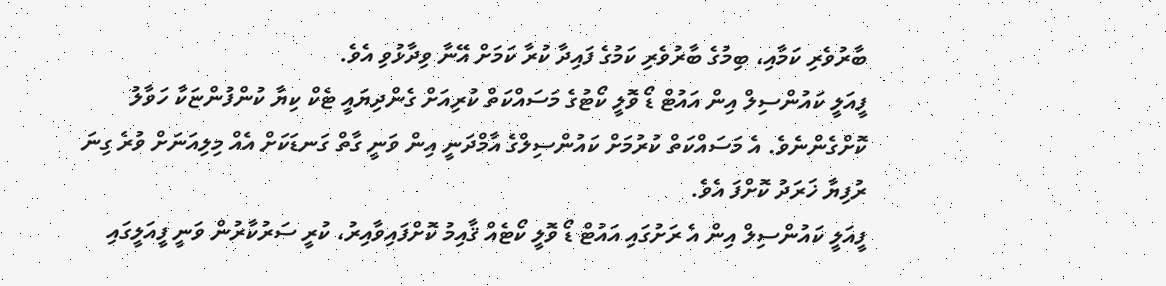ބާރުވެރި ކަމާއި، ބިމުގެ ބާރުވެރި ކަމުގެ ފައިދާ ކުރާ ކަމަށް އޭނާ ވިދާޅުވި އެވެ.
ފީއަލީ ކައުންސިލް އިން އައުޓް ޑޯ ވޮލީ ކޯޓުގެ މަސައްކަތް ކުރިއަށް ގެންދިޔައީ ޓެކް ކިޔާ ކުންފުންޏަކާ ހަވާލު ކޮށްގެންނެވެ. އެ މަސައްކަތް ކުރުމަށް ކައުންސިލްގެ އާމްދަނީ އިން ވަނީ ގާތް ގަނޑަކަށް އެއް މިލިއަނަށް ވުރެ ގިނަ ރުފިޔާ ޚަރަދު ކޮށްފަ އެވެ.
ފީއަލީ ކައުންސިލް އިން އެ ރަށުގައި އައުޓް ޑޯ ވޮލީ ކޯޓެއް ޤާއިމު ކޮށްފައިވާއިރު، ކުރީ ސަރުކާރުން ވަނީ ފީއަލީގައި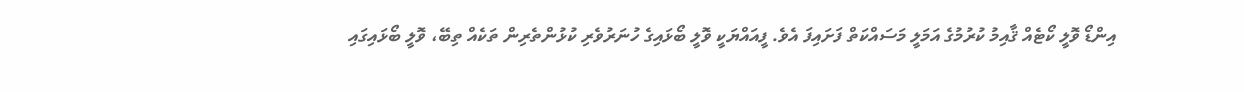އިންޑޯ ވޮލީ ކޯޓެއް ޤާއިމު ކުރުމުގެ އަމަލީ މަސައްކަތް ފަށައިފަ އެވެ. ފީއައްޔަކީ ވޮލީ ބޯޅައިގެ ހުނަރުވެރި ކުޅުންތެރިން ތަކެއް ތިބޭ، ވޮލީ ބޯޅައިގައި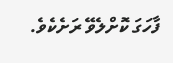ފާހަގަ ކޮށްލެވޭ ރަށެކެވެ.